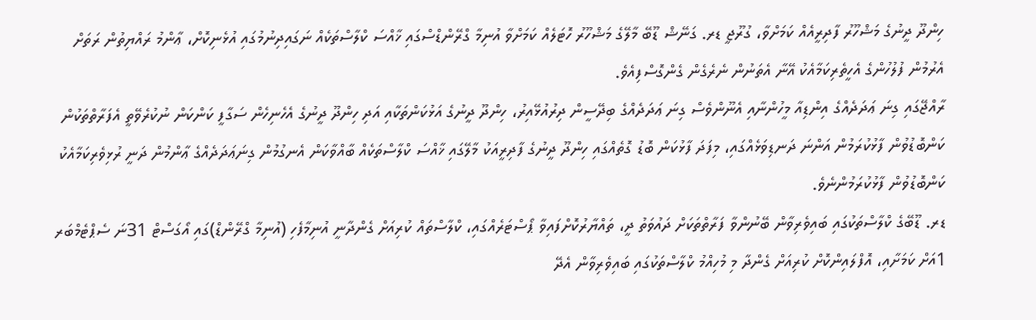ހިންދޫ ދީނުގެ މަޝްހޫރު ފާދިރީއެއް ކަމަށްވާ، ގުރޫޖީ ޑރ. ގަނޭޝް ޑޫބޭ މާލޭގެ މަޝްހޫރު ހޮޓަލެއް ކަމަށްވާ އުނިމާ ގްރޭންޑްސްގައި ޚާއްސަ ކްލާސްތަކެއް ނަގައިދިނުމުގައި އުޅެނިކޮށް، ޢާންމު ރައްޔިތުން ރަތަށް އެރުމުން ފުލުހުންގެ އެހީތެރިކަމާއެކު އޭނާ އެތަނުން ނެރެގެން ގެންގޮސްފިއެވެ.
ރާއްޖޭގައި ގިނަ ޢަދަދެއްގެ އިންޑިއާ މީހުންނާއި އެނޫންވެސް ގިނަ ޢަދަދެއްގެ ބިދޭސީން ދިރުއުޅޭއިރު، ހިންދޫ ދީނުގެ އަޅުކަންތަކާއި އަދި ހިންދޫ ދީނުގެ އެހެނިހެން ސަގާފީ ކަންކަން ނުކުރެވޭތީ އެފަރާތްތަކުން ކަންބޮޑުވުން ފާޅުކުރަމުން އަންނަ ދަނޑިވަޅެއްގައި، މިފަދަ ފާޅުކަން ބޮޑު ގޮތެއްގައި ހިންދޫ ދީނުގެ ފާދިރީއަކު މާލޭގައި ޚާއްސަ ކްލާސްތަކެއް ބާއްވާކަން އެނގުމުން ގިނަޢަދަދެއްގެ ޢާންމުން ދަނީ ރުޅިވެރިކަމާއެކު ކަންބޮޑުވުން ފާޅުކުރަމުންނެވެ.
ޑރ. ޑޫބޭގެ ކްލާސްތަކުގައި ބައިވެރިވާން ބޭނުންވާ ފަރާތްތަކަށް ދައުވަތު ދީ، ތައްޔާރުކޮށްފައިވާ ޕޯސްޓަރެއްގައި، ކްލާސްތައް ކުރިއަށް ގެންދާނީ އުނިމާފެހި (އުނިމާ ގްރޭންޑް)ގައި އޯގަސްޓް 31ނަ ސެޕްޓެމްބަރ 1އަށް ކަމަށާއި، އޮފްލައިންކޮށް ކުރިއަށް ގެންދާ މި މުހިއްމު ކްލާސްތަކުގައި ބައިވެރިވާން އެދޭ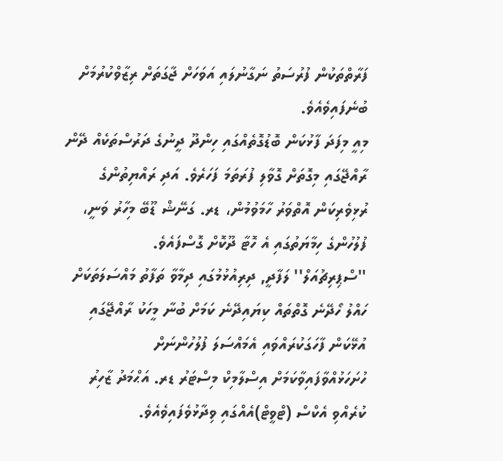ފަރާތްތަކުން ފުރުސަތު ނަގާނުލައި އަވަހަށް ޖާގަތަށް ރިޒާވްކުރުމަށް ބުނެފައިވެއެވެ.
މިއީ މިފަދަ ފާޅުކަން ބޮޑުގޮތެއްގައި ހިންދޫ ދީނުގެ ދަރުސްތަކެއް ދޭން ރާއްޖޭގައި މިގޮތަށް ގޮވާލި ފުރަތަމަ ފަހަރެވެ. އަދި ރައްޔިތުންގެ ރުޅިވެރިކަން އޮތްވަރު ހާމަވުމުން، ޑރ. ގަނޭޝް ޑޫބޭ މިހާރު ވަނީ، ފުލުހުންގެ ހިމާޔަތުގައި އެ ހޮޓާ ދޫކޮށް ގޮސްފައެވެ.
''ސްޕިރިޗުއަލް'' ލަފާދީ, ދިރިއުޅުމުގައި ދިމާވާ ތަފާތު މައްސަލަތަކަށް ހައްލު ހޯދޭނެ ގޮތްތައް ކިޔައިދޭނެ ކަމަށް ބުނާ މީހަކު ރާއްޖޭގައި އުޅޭކަން ފާހަގަކުރައްވައި އެމައްސަލަ ފުލުހުންނަށް ހުށަހަޅުއްވާފައިވާކަމަށް އިސްލާމިކް މިސްޓަރު ޑރ. އަޙްމަދު ޒާހިރު ކުރެއްވި އެކްސް (ޓްވީޓް)އެއްގައި ވިދާޅުވެފައިވެއެވެ.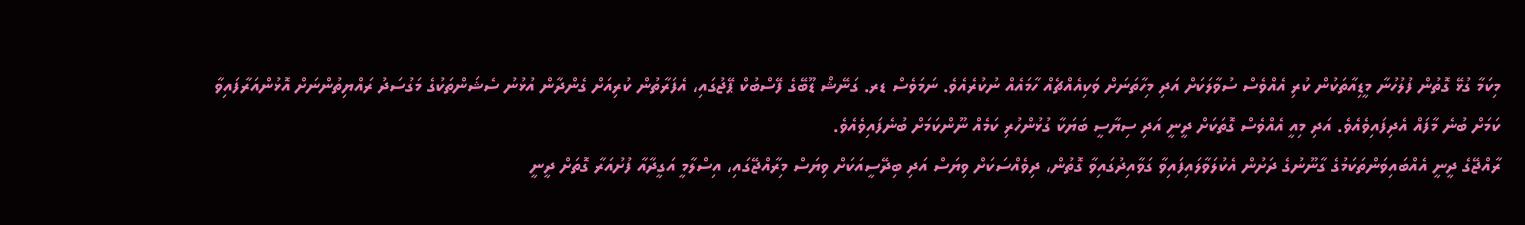މިކަމާ ގުޅޭ ގޮތުން ފުލުހުނާ މީޑިއާތަކުން ކުރި އެއްވެސް ސުވާލަކަށް އަދި މިހާތަނަށް ވަކިއެއްޗެއް ހާމައެއް ނުކުރެއެވެ. ނަމަވެސް ޑރ. ގަނޭޝް ޑޫބޭގެ ފޭސްބުކް ޕޭޖުގައި، އެފަރާތުން ކުރިއަށް ގެންދާން އުޅުނު ސެޝަންތަކުގެ މަގުސަދު ރައްޔިތުންނަށް އޮޅުންއަރާފައިވާ ކަމަށް ބުނެ މާފައް އެދިފައިވެއެވެ. އަދި މިއީ އެއްވެސް ގޮތަކަށް ދީނީ އަދި ސިޔާސީ ބަޔަކާ ގުޅުންހުރި ކަމެއް ނޫންކަމަށް ބުނެފައިވެއެވެ.
ރާއްޖޭގެ ދީނީ އެއްބައިވަންތަކަމުގެ ގާނޫނުގެ ދަށުން އެކުލަވާލައިފައިވާ ގަވާއިދުގައިވާ ގޮތުން، ދިވެއްސަކަށް ވިޔަސް އަދި ބިދޭސީއަކަށް ވިޔަސް މިރާއްޖޭގައި، އިސްލާމީ އަގީދާއާ ފުށުއަރާ ގޮތަށް ދީނީ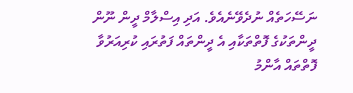ނަސޭހަތެއް ނުދެވޭނެއެވެ. އަދި އިސްލާމް ދީން ނޫން ދީންތަކުގެ ފޮތްތަކާއި އެ ދީންތައް ފަތުރައި ކުރިއަރުވާ ފޮތްތައް އާންމު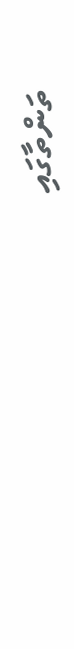ތަންތާގައި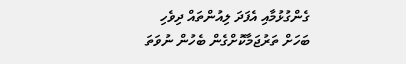ގެންގުޅުމާއި އެފަދަ ލިއުންތައް ދިވެހި ބަހަށް ތަރުޖަމާކޮށްގެން ބެހުން ނުވަތަ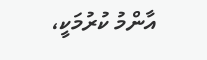އާންމު ކުރުމަކީ،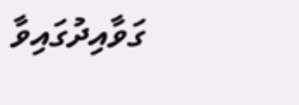ގަވާއިދުގައިވާ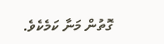ގޮތުން މަނާ ކަމެކެވެ.